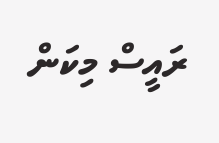ރައީސް މިކަން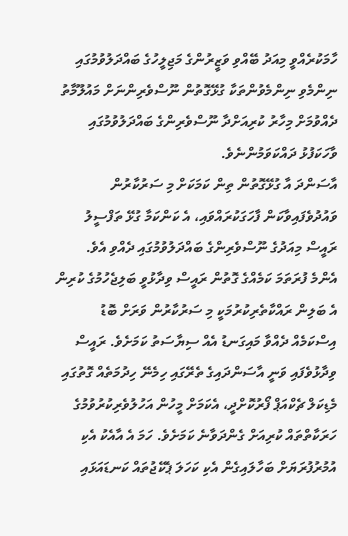ހާމަކުރެއްވީ މިއަދު ބޭއްވި ވަޒީރުންގެ މަޖިލީހުގެ ބައްދަލުވުމުގައި ނިންމެވި ނިންމެވުންތަކާ ގުޅޭގޮތުން ނޫސްވެރިންނަށް މައުލޫމާތު ދެއްވުމަށް މިހާރު ކުރިއަށްދާ ނޫސްވެރިންގެ ބައްދަލުވުމުގައި ވާހަކަފުޅު ދައްކަވަމުންނެވެ.
އާސަންދަ އާ ގުޅޭގޮތުން ތިން ކަމަކަށް މި ސަރުކާރުން ވައުދުވެފައިވާކަން ފާހަގަކުރައްވައި، އެ ކަންކަމާ ގުޅޭ ތަފްސީލު ރައީސް މިއަދުގެ ނޫސްވެރިންގެ ބައްދަލުވުމުގައި ދެއްވި އެވެ.
އެންމެ ފުރަތަމަ ކަމެއްގެ ގޮތުން ރައީސް ވިދާޅުވީ ބަލިޖެހުމުގެ ކުރިން އެ ބަލިން ރައްކާތެރިކުރުމަކީ މި ސަރުކާރުން ވަރަށް ބޮޑު އިސްކަމެއް ދެއްވާ މައިގަނޑު އެއް ސިޔާސަތު ކަމަށެވެ. ރައީސް ވިދާޅުވެފައި ވަނީ އާސަންދައިގެ ތެރޭގައި ހިމެނޭ ހިދުމަތެއް ގޮތުގައި މެޑިކަލް ޗެކްއަޕް ފޯރުކޮށްދީ، އެކަމަށް މީހުން އަހުލުވެރިކުރުވުމުގެ ހަރަކާތްތައް ކުރިއަށް ގެންދަވާނެ ކަމަށެވެ. ހަމަ އެ އާއެކު އެކި އުމުރުފުރަޔަށް ބަހާލައިގެން އެކި ކަހަލަ ޕެކޭޖުތައް ކަނޑައަޅައި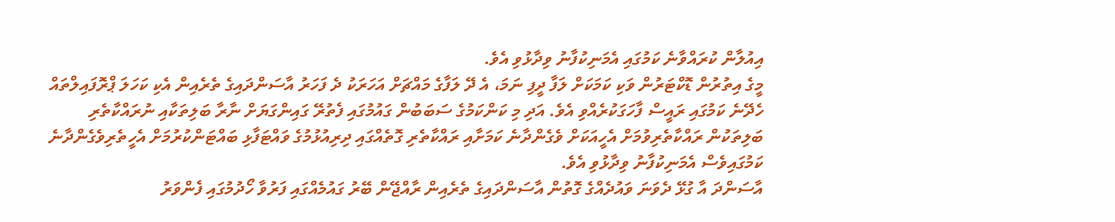އިއުލާން ކުރައްވާނެ ކަމުގައި އެމަނިކުފާނު ވިދާޅުވި އެވެ.
މީގެ އިތުރުން ޑޮކްޓަރުން ވަކި ކަމަކަށް ލަފާ ދީފި ނަމަ، އެ ދޭ ލަފާގެ މައްޗަށް އަހަރަކު ދެ ފަހަރު އާސަންދައިގެ ތެރެއިން އެކި ކަހަލަ ޕްރޮފައިލްތައް ހެދޭނެ ކަމުގައި ރައީސް ފާހަގަކުރެއްވި އެވެ. އަދި މި ކަންކަމުގެ ސަބަބުން ގައުމުގައި ފެތުރޭ ގައިންގަޔަށް ނާރާ ބަލިތަކާއި ނުރައްކާތެރި ބަލިތަކުން ރައްކާތެރިވުމަށް އެހީއަކަށް ވެގެންދާނެ ކަމަށާއި ރައްކާތެރި ގޮތެއްގައި ދިރިއުޅުމުގެ ވައްޓަފާޅި ބައްޓަންކުރުމަށް އެހީތެރިވެގެންދާނެ ކަމުގައިވެސް އެމަނިކުފާނު ވިދާޅުވި އެވެ.
އާސަންދަ އާ ގުޅޭ ދެވަނަ ވައުދެއްގެ ގޮތުން އާސަންދައިގެ ތެރެއިން ރާއްޖޭން ބޭރު ގައުމެއްގައި ފަރުވާ ހޯދުމުގައި ފެންވަރު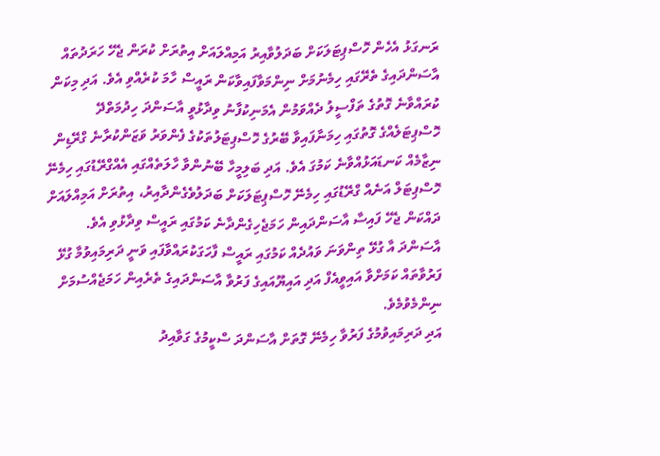ރަނގަޅު އެހެން ހޮސްޕިޓަލަކަށް ބަދަލުވާއިރު އަމިއްލައަށް އިތުރަށް ކުރަން ޖެހޭ ހަރަދުތައް އާސަންދައިގެ ތެރޭގައި ހިމެނުމަށް ނިންމަވާފައިވާކަން ރައީސް ހާމަ ކުރެއްވި އެވެ. އަދި މިކަން ކުރައްވާނެ ގޮތުގެ ތަފްސީލު ދެއްވަމުން އެމަނިކުފާނު ވިދާޅުވީ އާސަންދަ ހިދުމަތްދޭ ހޮސްޕިޓަލެއްގެ ގޮތުގައި ހިމަނާފައިވާ ބޭރުގެ ހޮސްޕިޓަލުތަކުގެ ފެންވަރު ވަޒަންކުރާނެ ގްރޭޑިން ނިޒާމެއް ކަނޑައަޅުއްވާނެ ކަމުގަ އެވެ. އަދި ބަލިމީހާ ބޭނުންވާ ހާލަތެއްގައި އެއްގްރޭޑުގައި ހިމެނޭ ހޮސްޕިޓަލް އަނެއް ގްރޭޑުގައި ހިމެނޭ ހޮސްޕިޓަލަކަށް ބަދަލުވެގެންދާއިރު، އިތުރަށް އަމިއްލައަށް ދައްކަން ޖެހޭ ފައިސާ އާސަންދައިން ހަމަޖެހިގެންދާނެ ކަމުގައި ރައީސް ވިދާޅުވި އެވެ.
އާސަންދަ އާ ގުޅޭ ތިންވަނަ ވައުދެއް ކަމުގައި ރައީސް ފާހަގަކުރައްވާފައި ވަނީ ދަރިމައިވުމާ ގުޅޭ ފަރުވާތައް ކަމަށްވާ އައިވީއެފް އަދި އައިޔޫއައިގެ ފަރުވާ އާސަންދައިގެ ތެރެއިން ހަމަޖެއްސުމަށް ނިންމެވުމެވެ.
އަދި ދަރިމައިވުމުގެ ފަރުވާ ހިމެނޭ ގޮތަށް އާސަންދަ ސްކީމުގެ ގަވާއިދު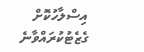އިސްލާހުކޮށް ގެޒެޓުކުރައްވާނެ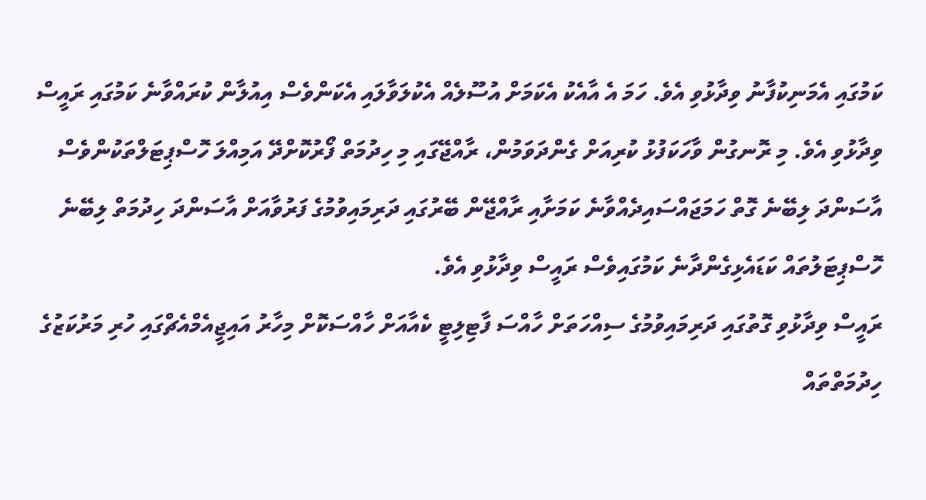ކަމުގައި އެމަނިކުފާނު ވިދާޅުވި އެވެ. ހަމަ އެ އާއެކު އެކަމަށް އުސޫލެއް އެކުލަވާލައި އެކަންވެސް އިއުލާން ކުރައްވާނެ ކަމުގައި ރައީސް ވިދާޅުވި އެވެ. މި ރޮނގުން ވާހަކަފުޅު ކުރިއަށް ގެންދަވަމުން، ރާއްޖޭގައި މި ހިދުމަތް ފޯރުކޮށްދޭ އަމިއްލަ ހޮސްޕިޓަލްތަކުންވެސް އާސަންދަ ލިބޭނެ ގޮތް ހަމަޖައްސައިދެއްވާނެ ކަމަށާއި ރާއްޖޭން ބޭރުގައި ދަރިމައިވުމުގެ ފަރުވާއަށް އާސަންދަ ހިދުމަތް ލިބޭނެ ހޮސްޕިޓަލުތައް ކަޑައެޅިގެންދާނެ ކަމުގައިވެސް ރައީސް ވިދާޅުވި އެވެ.
ރައީސް ވިދާޅުވި ގޮތުގައި ދަރިމައިވުމުގެ ސިއްހަތަށް ހާއްސަ ފާޓިލިޓީ ކެއާއަށް ހާއްސަކޮށް މިހާރު އައިޖީއެމްއެޗްގައި ހުރި މަރުކަޒުގެ ހިދުމަތްތައް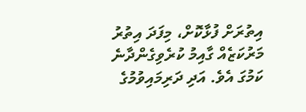އިތުރަށް ފުޅާކޮށް، މިފަދަ އިތުރު މަރުކަޒެއް ގާއިމު ކުރެވިގެންދާނެ ކަމުގަ އެވެ. އަދި ދަރިމައިވުމުގެ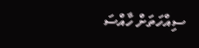ސިއްހަތަށް ހާއްސަ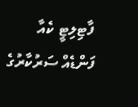ފާޓިލިޓީ ކެއާ ފަންޑެއް ސަރުކާރުގެ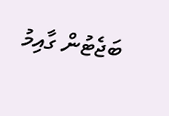ބަޖެޓުން ގާއިމު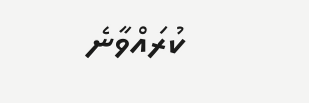ކުރައްވާނެ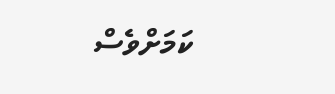ކަމަށްވެސް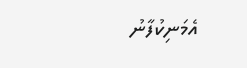އެމަނިކުފާނު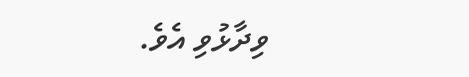ވިދާޅުވި އެވެ.